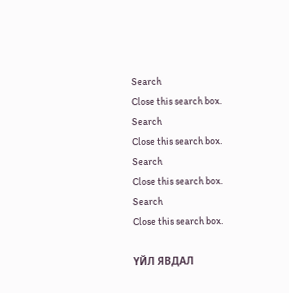Search
Close this search box.
Search
Close this search box.
Search
Close this search box.
Search
Close this search box.

ҮЙЛ ЯВДАЛ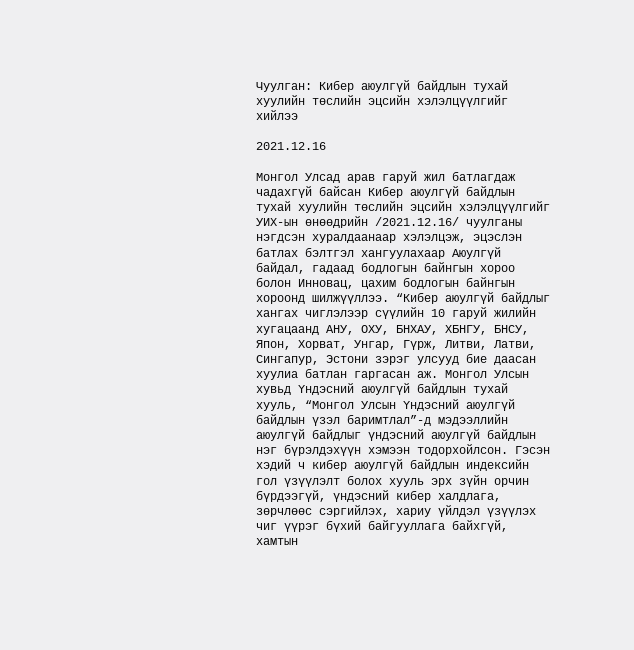Чуулган: Кибер аюулгүй байдлын тухай хуулийн төслийн эцсийн хэлэлцүүлгийг хийлээ

2021.12.16

Монгол Улсад арав гаруй жил батлагдаж чадахгүй байсан Кибер аюулгүй байдлын тухай хуулийн төслийн эцсийн хэлэлцүүлгийг УИХ-ын өнөөдрийн /2021.12.16/ чуулганы нэгдсэн хуралдаанаар хэлэлцэж, эцэслэн батлах бэлтгэл хангуулахаар Аюулгүй байдал, гадаад бодлогын байнгын хороо болон Инновац, цахим бодлогын байнгын хороонд шилжүүллээ. “Кибер аюулгүй байдлыг хангах чиглэлээр сүүлийн 10 гаруй жилийн хугацаанд АНУ, ОХУ, БНХАУ, ХБНГУ, БНСУ, Япон, Хорват, Унгар, Гүрж, Литви, Латви, Сингапур, Эстони зэрэг улсууд бие даасан хуулиа батлан гаргасан аж. Монгол Улсын хувьд Үндэсний аюулгүй байдлын тухай хууль, “Монгол Улсын Үндэсний аюулгүй байдлын үзэл баримтлал”-д мэдээллийн аюулгүй байдлыг үндэсний аюулгүй байдлын нэг бүрэлдэхүүн хэмээн тодорхойлсон. Гэсэн хэдий ч кибер аюулгүй байдлын индексийн гол үзүүлэлт болох хууль эрх зүйн орчин бүрдээгүй, үндэсний кибер халдлага, зөрчлөөс сэргийлэх, хариу үйлдэл үзүүлэх чиг үүрэг бүхий байгууллага байхгүй, хамтын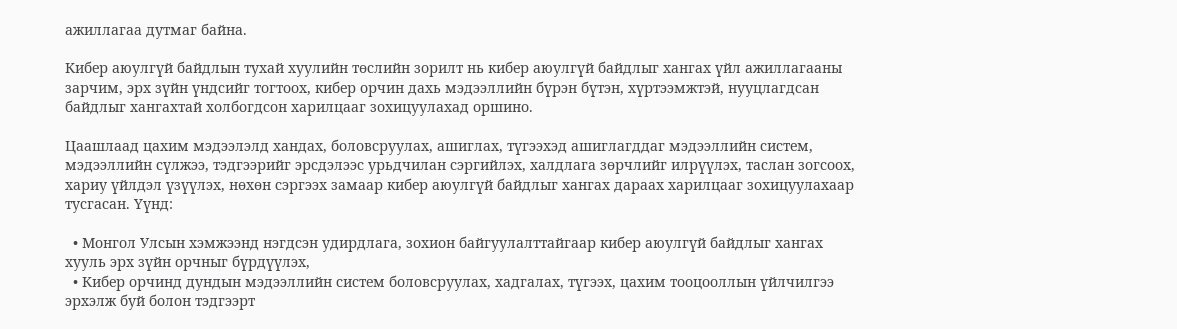ажиллагаа дутмаг байна.

Кибер аюулгүй байдлын тухай хуулийн төслийн зорилт нь кибер аюулгүй байдлыг хангах үйл ажиллагааны зарчим, эрх зүйн үндсийг тогтоох, кибер орчин дахь мэдээллийн бүрэн бүтэн, хүртээмжтэй, нууцлагдсан байдлыг хангахтай холбогдсон харилцааг зохицуулахад оршино.

Цаашлаад цахим мэдээлэлд хандах, боловсруулах, ашиглах, түгээхэд ашиглагддаг мэдээллийн систем, мэдээллийн сүлжээ, тэдгээрийг эрсдэлээс урьдчилан сэргийлэх, халдлага зөрчлийг илрүүлэх, таслан зогсоох, хариу үйлдэл үзүүлэх, нөхөн сэргээх замаар кибер аюулгүй байдлыг хангах дараах харилцааг зохицуулахаар тусгасан. Үүнд:

  • Монгол Улсын хэмжээнд нэгдсэн удирдлага, зохион байгуулалттайгаар кибер аюулгүй байдлыг хангах хууль эрх зүйн орчныг бүрдүүлэх,
  • Кибер орчинд дундын мэдээллийн систем боловсруулах, хадгалах, түгээх, цахим тооцооллын үйлчилгээ эрхэлж буй болон тэдгээрт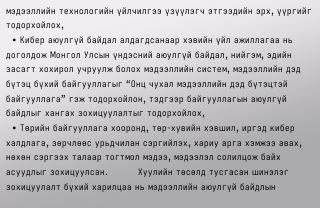мэдээллийн технологийн үйлчилгээ үзүүлэгч этгээдийн эрх, үүргийг тодорхойлох,
  • Кибер аюулгүй байдал алдагдсанаар хэвийн үйл ажиллагаа нь доголдож Монгол Улсын үндэсний аюулгүй байдал, нийгэм, эдийн засагт хохирол учруулж болох мэдээллийн систем, мэдээллийн дэд бүтэц бүхий байгууллагыг “Онц чухал мэдээллийн дэд бүтэцтэй байгууллага” гэж тодорхойлон, тэдгээр байгууллагын аюулгүй байдлыг хангах зохицуулалтыг тодорхойлох,
  • Төрийн байгууллага хооронд, төр-хувийн хэвшил, иргэд кибер халдлага, зөрчлөөс урьдчилан сэргийлэх, хариу арга хэмжээ авах, нөхөн сэргээх талаар тогтмол мэдээ, мэдээлэл солилцож байх асуудлыг зохицуулсан.          Хуулийн төсөлд тусгасан шинэлэг зохицуулалт бүхий харилцаа нь мэдээллийн аюулгүй байдлын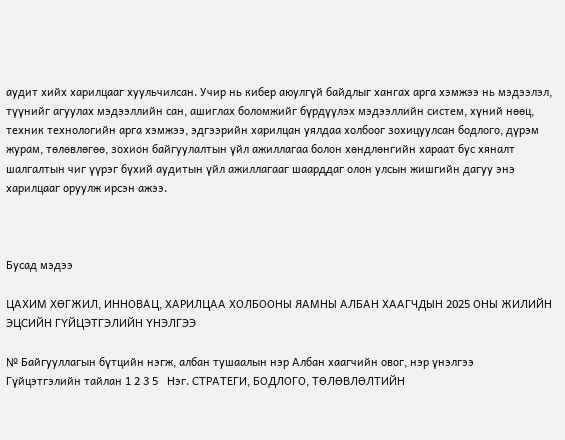аудит хийх харилцааг хуульчилсан. Учир нь кибер аюулгүй байдлыг хангах арга хэмжээ нь мэдээлэл, түүнийг агуулах мэдээллийн сан, ашиглах боломжийг бүрдүүлэх мэдээллийн систем, хүний нөөц, техник технологийн арга хэмжээ, эдгээрийн харилцан уялдаа холбоог зохицуулсан бодлого, дүрэм журам, төлөвлөгөө, зохион байгуулалтын үйл ажиллагаа болон хөндлөнгийн хараат бус хяналт шалгалтын чиг үүрэг бүхий аудитын үйл ажиллагааг шаарддаг олон улсын жишгийн дагуу энэ харилцааг оруулж ирсэн ажээ.



Бусад мэдээ

ЦАХИМ ХӨГЖИЛ, ИННОВАЦ, ХАРИЛЦАА ХОЛБООНЫ ЯАМНЫ АЛБАН ХААГЧДЫН 2025 ОНЫ ЖИЛИЙН ЭЦСИЙН ГҮЙЦЭТГЭЛИЙН ҮНЭЛГЭЭ

№ Байгууллагын бүтцийн нэгж, албан тушаалын нэр Албан хаагчийн овог, нэр үнэлгээ       Гүйцэтгэлийн тайлан 1 2 3 5   Нэг. СТРАТЕГИ, БОДЛОГО, ТӨЛӨВЛӨЛТИЙН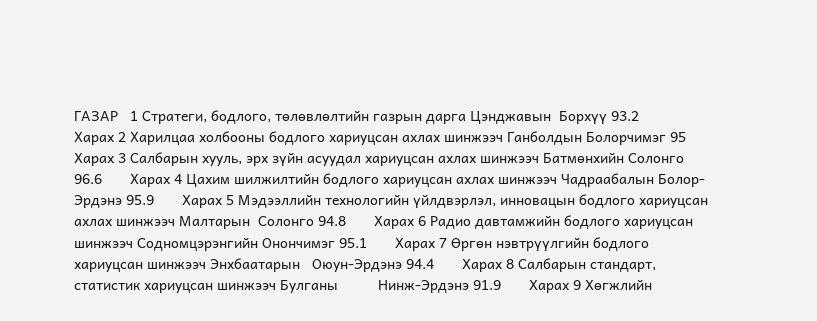ГАЗАР   1 Стратеги, бодлого, төлөвлөлтийн газрын дарга Цэнджавын  Борхүү 93.2          Харах 2 Харилцаа холбооны бодлого хариуцсан ахлах шинжээч Ганболдын Болорчимэг 95          Харах 3 Салбарын хууль, эрх зүйн асуудал хариуцсан ахлах шинжээч Батмөнхийн Солонго 96.6       Харах 4 Цахим шилжилтийн бодлого хариуцсан ахлах шинжээч Чадраабалын Болор-Эрдэнэ 95.9       Харах 5 Мэдээллийн технологийн үйлдвэрлэл, инновацын бодлого хариуцсан ахлах шинжээч Малтарын  Солонго 94.8       Харах 6 Радио давтамжийн бодлого хариуцсан  шинжээч Содномцэрэнгийн Онончимэг 95.1       Харах 7 Өргөн нэвтрүүлгийн бодлого хариуцсан шинжээч Энхбаатарын   Оюун-Эрдэнэ 94.4       Харах 8 Салбарын стандарт, статистик хариуцсан шинжээч Булганы          Нинж-Эрдэнэ 91.9       Харах 9 Хөгжлийн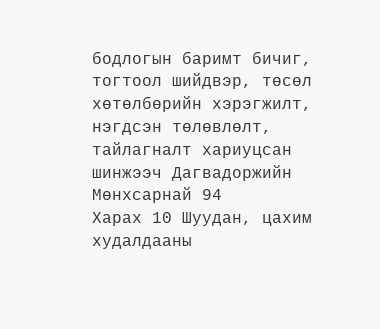бодлогын баримт бичиг, тогтоол шийдвэр, төсөл хөтөлбөрийн хэрэгжилт, нэгдсэн төлөвлөлт, тайлагналт хариуцсан шинжээч Дагвадоржийн Мөнхсарнай 94          Харах 10 Шуудан, цахим худалдааны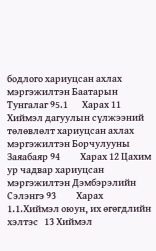бодлого хариуцсан ахлах мэргэжилтэн Баатарын  Тунгалаг 95.1       Харах 11 Хиймэл дагуулын сүлжээний төлөвлөлт хариуцсан ахлах мэргэжилтэн Борчулууны Заяабаяр 94          Харах 12 Цахим ур чадвар хариуцсан мэргэжилтэн Дэмбэрэлийн Сэлэнгэ 93          Харах 1.1.Хиймэл оюун, их өгөгдлийн хэлтэс   13 Хиймэл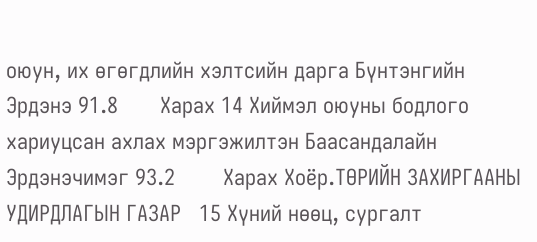оюун, их өгөгдлийн хэлтсийн дарга Бүнтэнгийн    Эрдэнэ 91.8       Харах 14 Хиймэл оюуны бодлого хариуцсан ахлах мэргэжилтэн Баасандалайн Эрдэнэчимэг 93.2        Харах Хоёр.ТӨРИЙН ЗАХИРГААНЫ УДИРДЛАГЫН ГАЗАР   15 Хүний нөөц, сургалт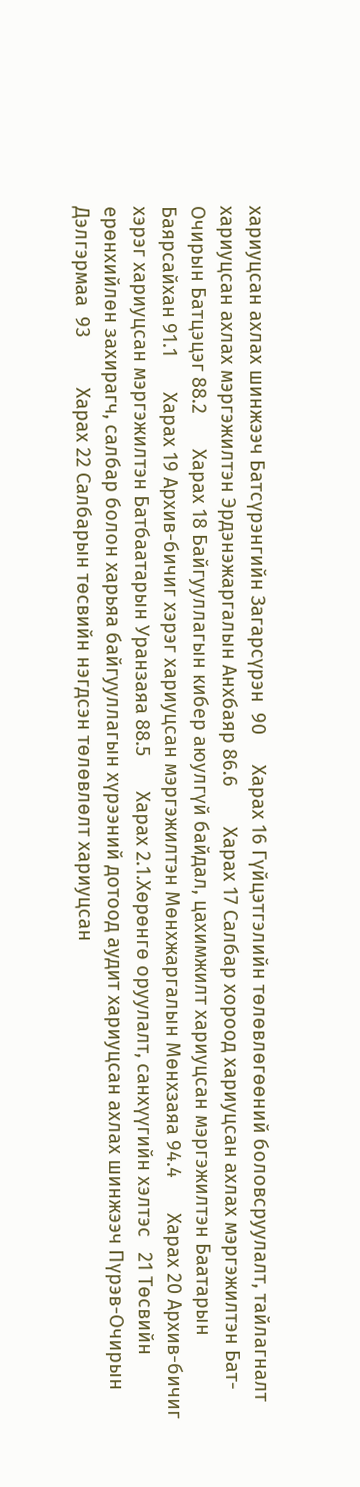хариуцсан ахлах шинжээч Батсүрэнгийн Загарсүрэн  90      Харах 16 Гүйцэтгэлийн төлөвлөгөөний боловсруулалт, тайлагналт хариуцсан ахлах мэргэжилтэн Эрдэнэжаргалын Анхбаяр 86.6        Харах 17 Салбар хороод хариуцсан ахлах мэргэжилтэн Бат-Очирын Батцэцэг 88.2       Харах 18 Байгууллагын кибер аюулгүй байдал, цахимжилт хариуцсан мэргэжилтэн Баатарын Баярсайхан 91.1       Харах 19 Архив-бичиг хэрэг хариуцсан мэргэжилтэн Мөнхжаргалын Мөнхзаяа 94.4       Харах 20 Архив-бичиг хэрэг хариуцсан мэргэжилтэн Батбаатарын Уранзаяа 88.5       Харах 2.1.Хөрөнгө оруулалт, санхүүгийн хэлтэс   21 Төсвийн ерөнхийлөн захирагч, салбар болон харьяа байгууллагын хүрээний дотоод аудит хариуцсан ахлах шинжээч Пүрэв-Очирын Дэлгэрмаа  93          Харах 22 Салбарын төсвийн нэгдсэн төлөвлөлт хариуцсан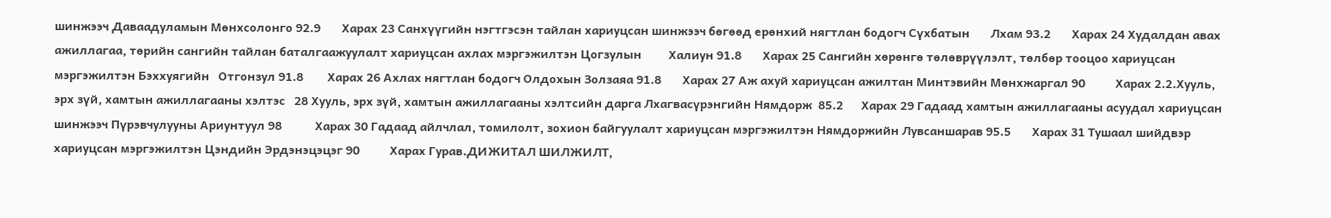шинжээч Даваадуламын Мөнхсолонго 92.9       Харах 23 Санхүүгийн нэгтгэсэн тайлан хариуцсан шинжээч бөгөөд ерөнхий нягтлан бодогч Сүхбатын       Лхам 93.2       Харах 24 Худалдан авах ажиллагаа, төрийн сангийн тайлан баталгаажуулалт хариуцсан ахлах мэргэжилтэн Цогзулын         Халиун 91.8       Харах 25 Сангийн хөрөнгө төлөврүүлэлт, төлбөр тооцоо хариуцсан мэргэжилтэн Бэххуягийн   Отгонзул 91.8        Харах 26 Ахлах нягтлан бодогч Олдохын Золзаяа 91.8       Харах 27 Аж ахуй хариуцсан ажилтан Минтэвийн Мөнхжаргал 90          Харах 2.2.Хууль, эрх зүй, хамтын ажиллагааны хэлтэс   28 Хууль, эрх зүй, хамтын ажиллагааны хэлтсийн дарга Лхагвасүрэнгийн Нямдорж  85.2      Харах 29 Гадаад хамтын ажиллагааны асуудал хариуцсан шинжээч Пүрэвчулууны Ариунтуул 98           Харах 30 Гадаад айлчлал, томилолт, зохион байгуулалт хариуцсан мэргэжилтэн Нямдоржийн Лувсаншарав 95.5       Харах 31 Тушаал шийдвэр хариуцсан мэргэжилтэн Цэндийн Эрдэнэцэцэг 90          Харах Гурав.ДИЖИТАЛ ШИЛЖИЛТ,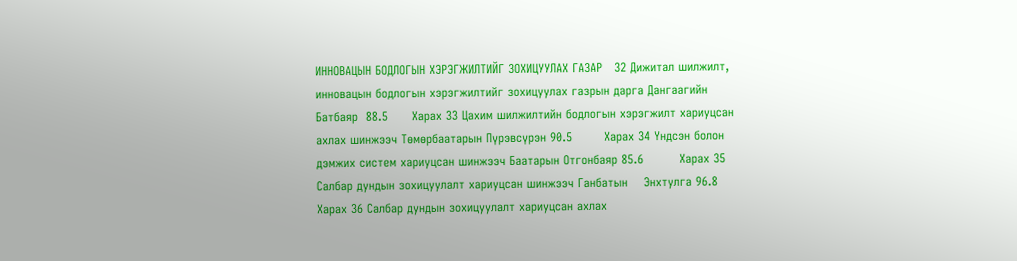ИННОВАЦЫН БОДЛОГЫН ХЭРЭГЖИЛТИЙГ ЗОХИЦУУЛАХ ГАЗАР   32 Дижитал шилжилт, инновацын бодлогын хэрэгжилтийг зохицуулах газрын дарга Дангаагийн Батбаяр  88.5      Харах 33 Цахим шилжилтийн бодлогын хэрэгжилт хариуцсан ахлах шинжээч Төмөрбаатарын Пүрэвсүрэн 90.5        Харах 34 Үндсэн болон дэмжих систем хариуцсан шинжээч Баатарын Отгонбаяр 85.6         Харах 35 Салбар дундын зохицуулалт хариуцсан шинжээч Ганбатын    Энхтулга 96.8           Харах 36 Салбар дундын зохицуулалт хариуцсан ахлах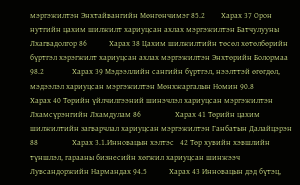мэргэжилтэн Энхтайвангийн Мөнгөнчимэг 85.2        Харах 37 Орон нутгийн цахим шилжилт хариуцсан ахлах мэргэжилтэн Батчулууны Лхагвадолгор 86           Харах 38 Цахим шилжилтийн төсөл хөтөлбөрийн бүртгэл хэрэгжилт хариуцсан ахлах мэргэжилтэн Энхтөрийн Болормаа 98.2              Харах 39 Мэдээллийн сангийн бүртгэл, нээлттэй өгөгдөл, мэдээлэл хариуцсан мэргэжилтэн Мөнхжаргалын Номин 90.8           Харах 40 Төрийн үйлчилгээний шинэчлэл хариуцсан мэргэжилтэн Лхамсүрэнгийн Лхамдулам 86                 Харах 41 Төрийн цахим шилжилтийн загварчлал хариуцсан мэргэжилтэн Ганбатын Далайцэрэн 88                 Харах 3.1.Инновацын хэлтэс   42 Төр хувийн хэвшлийн түншлэл, гарааны бизнесийн хөгжил хариуцсан шинжээч Лувсандоржийн Нармандах 94.5           Харах 43 Инновацын дэд бүтэц,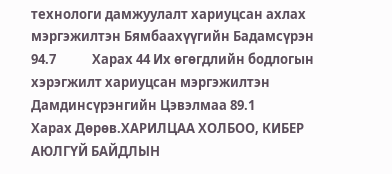технологи дамжуулалт хариуцсан ахлах мэргэжилтэн Бямбаахүүгийн Бадамсүрэн 94.7            Харах 44 Их өгөгдлийн бодлогын хэрэгжилт хариуцсан мэргэжилтэн Дамдинсүрэнгийн Цэвэлмаа 89.1            Харах Дөрөв.ХАРИЛЦАА ХОЛБОО, КИБЕР АЮЛГҮЙ БАЙДЛЫН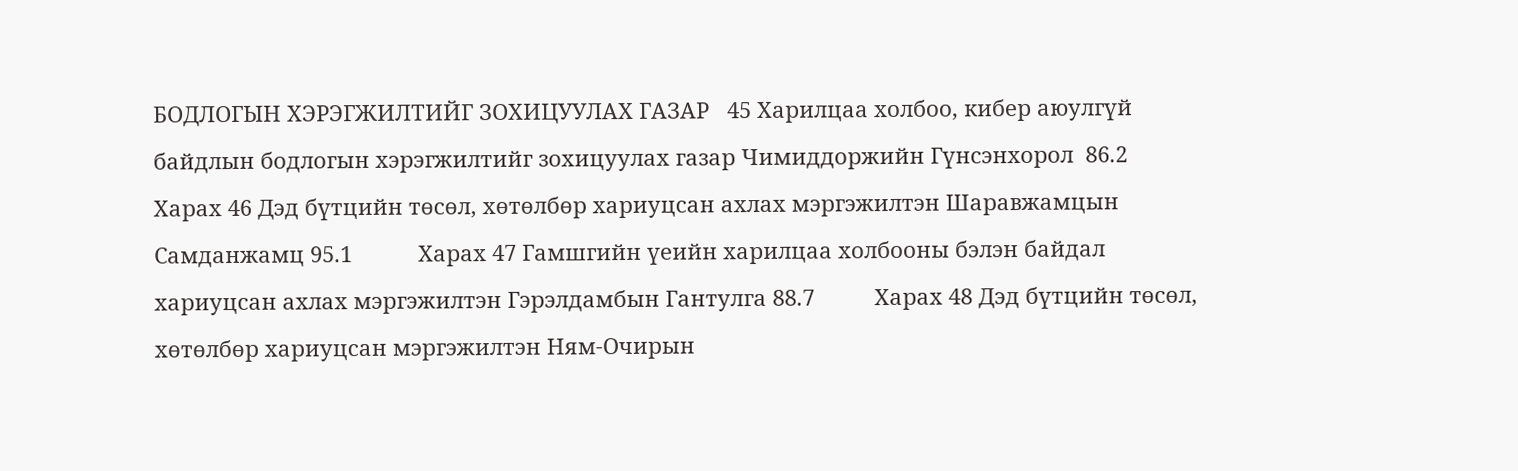БОДЛОГЫН ХЭРЭГЖИЛТИЙГ ЗОХИЦУУЛАХ ГАЗАР   45 Харилцаа холбоо, кибер аюулгүй байдлын бодлогын хэрэгжилтийг зохицуулах газар Чимиддоржийн Гүнсэнхорол  86.2              Харах 46 Дэд бүтцийн төсөл, хөтөлбөр хариуцсан ахлах мэргэжилтэн Шаравжамцын Самданжамц 95.1           Харах 47 Гамшгийн үеийн харилцаа холбооны бэлэн байдал хариуцсан ахлах мэргэжилтэн Гэрэлдамбын Гантулга 88.7          Харах 48 Дэд бүтцийн төсөл, хөтөлбөр хариуцсан мэргэжилтэн Ням-Очирын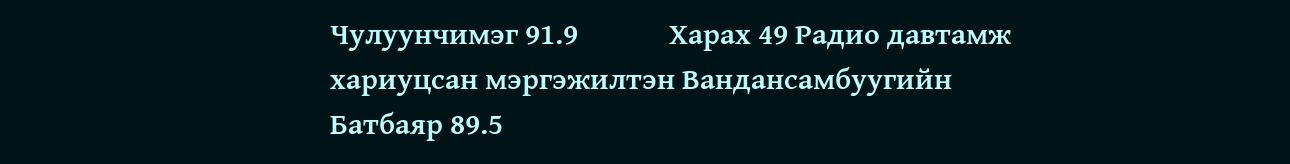Чулуунчимэг 91.9             Харах 49 Радио давтамж хариуцсан мэргэжилтэн Вандансамбуугийн Батбаяр 89.5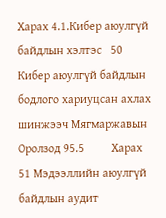Харах 4.1.Кибер аюулгүй байдлын хэлтэс   50 Кибер аюулгүй байдлын бодлого хариуцсан ахлах шинжээч Мягмаржавын Оролзод 95.5         Харах 51 Мэдээллийн аюулгүй байдлын аудит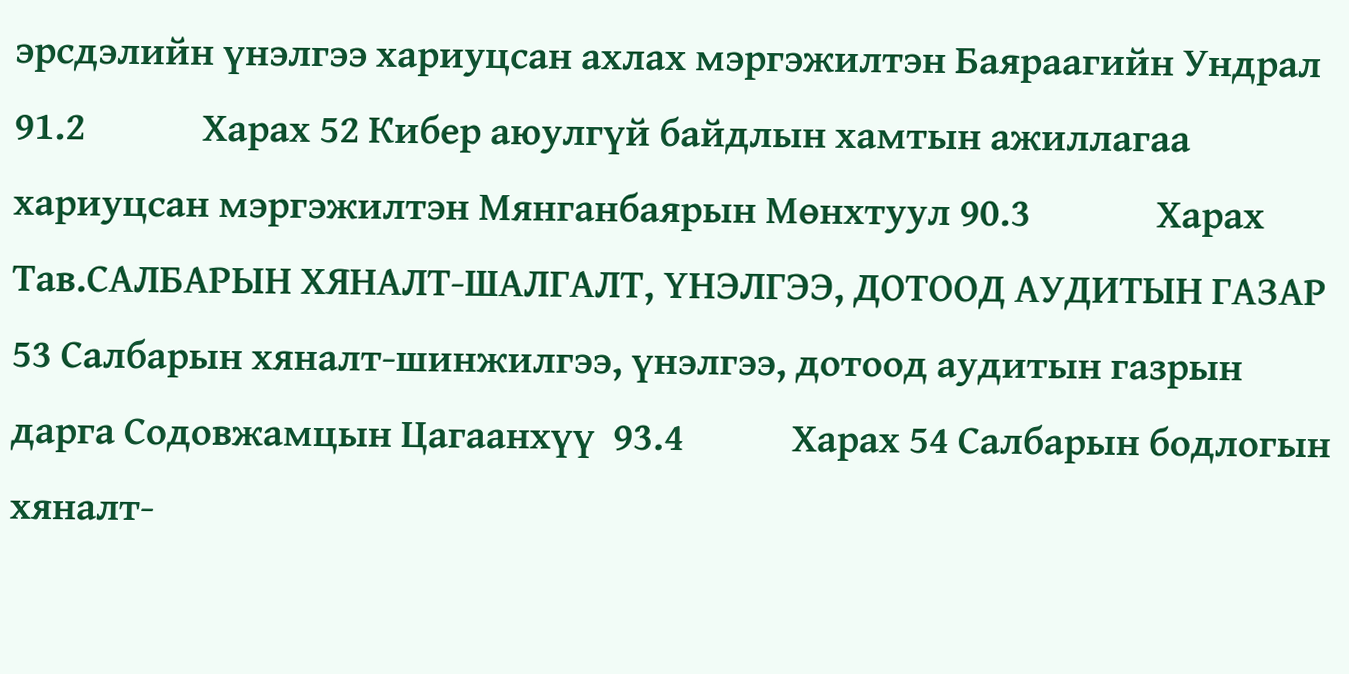эрсдэлийн үнэлгээ хариуцсан ахлах мэргэжилтэн Баяраагийн Ундрал 91.2             Харах 52 Кибер аюулгүй байдлын хамтын ажиллагаа хариуцсан мэргэжилтэн Мянганбаярын Мөнхтуул 90.3              Харах Тав.САЛБАРЫН ХЯНАЛТ-ШАЛГАЛТ, ҮНЭЛГЭЭ, ДОТООД АУДИТЫН ГАЗАР   53 Салбарын хяналт-шинжилгээ, үнэлгээ, дотоод аудитын газрын дарга Содовжамцын Цагаанхүү  93.4            Харах 54 Салбарын бодлогын хяналт-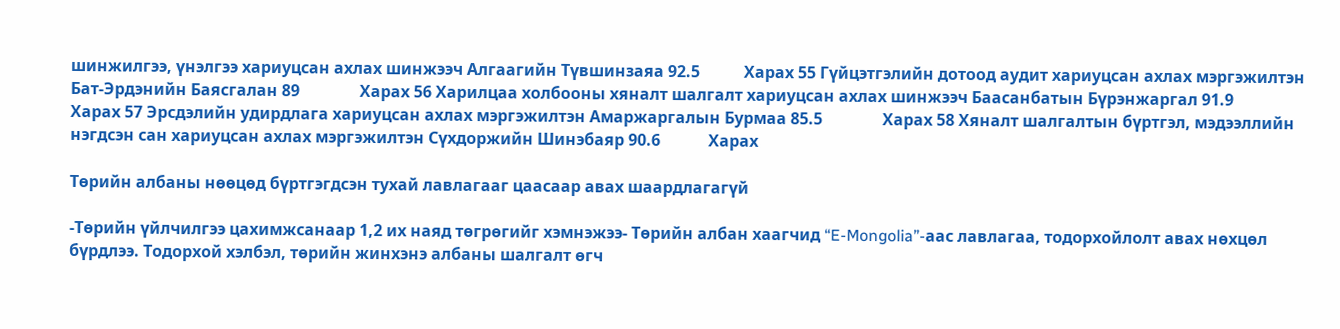шинжилгээ, үнэлгээ хариуцсан ахлах шинжээч Алгаагийн Түвшинзаяа 92.5           Харах 55 Гүйцэтгэлийн дотоод аудит хариуцсан ахлах мэргэжилтэн Бат-Эрдэнийн Баясгалан 89               Харах 56 Харилцаа холбооны хяналт шалгалт хариуцсан ахлах шинжээч Баасанбатын Бүрэнжаргал 91.9             Харах 57 Эрсдэлийн удирдлага хариуцсан ахлах мэргэжилтэн Амаржаргалын Бурмаа 85.5               Харах 58 Хяналт шалгалтын бүртгэл, мэдээллийн нэгдсэн сан хариуцсан ахлах мэргэжилтэн Сүхдоржийн Шинэбаяр 90.6            Харах

Төрийн албаны нөөцөд бүртгэгдсэн тухай лавлагааг цаасаар авах шаардлагагүй

-Төрийн үйлчилгээ цахимжсанаар 1,2 их наяд төгрөгийг хэмнэжээ- Төрийн албан хаагчид “E-Mongolia”-аас лавлагаа, тодорхойлолт авах нөхцөл бүрдлээ. Тодорхой хэлбэл, төрийн жинхэнэ албаны шалгалт өгч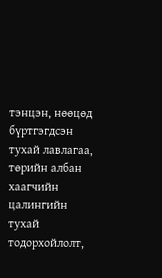тэнцэн, нөөцөд бүртгэгдсэн тухай лавлагаа, төрийн албан хаагчийн цалингийн тухай тодорхойлолт,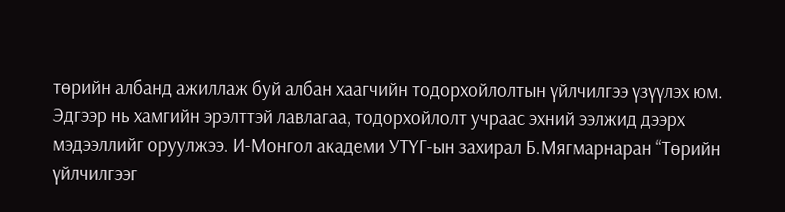төрийн албанд ажиллаж буй албан хаагчийн тодорхойлолтын үйлчилгээ үзүүлэх юм. Эдгээр нь хамгийн эрэлттэй лавлагаа, тодорхойлолт учраас эхний ээлжид дээрх мэдээллийг оруулжээ. И-Монгол академи УТҮГ-ын захирал Б.Мягмарнаран “Төрийн үйлчилгээг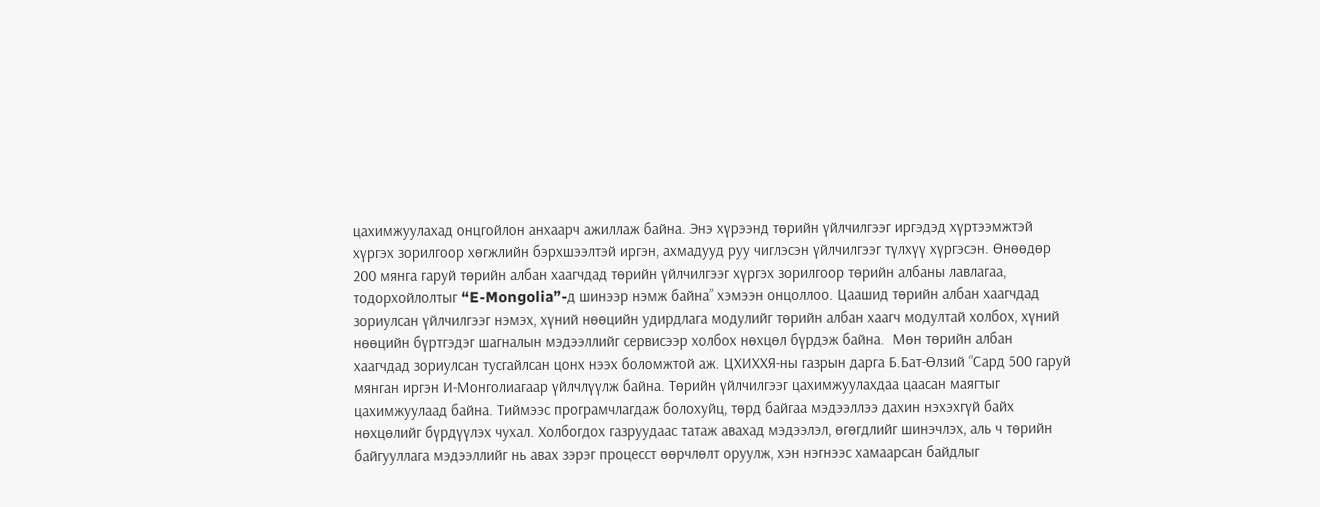цахимжуулахад онцгойлон анхаарч ажиллаж байна. Энэ хүрээнд төрийн үйлчилгээг иргэдэд хүртээмжтэй хүргэх зорилгоор хөгжлийн бэрхшээлтэй иргэн, ахмадууд руу чиглэсэн үйлчилгээг түлхүү хүргэсэн. Өнөөдөр 200 мянга гаруй төрийн албан хаагчдад төрийн үйлчилгээг хүргэх зорилгоор төрийн албаны лавлагаа, тодорхойлолтыг “E-Mongolia”-д шинээр нэмж байна” хэмээн онцоллоо. Цаашид төрийн албан хаагчдад зориулсан үйлчилгээг нэмэх, хүний нөөцийн удирдлага модулийг төрийн албан хаагч модултай холбох, хүний нөөцийн бүртгэдэг шагналын мэдээллийг сервисээр холбох нөхцөл бүрдэж байна.  Мөн төрийн албан хаагчдад зориулсан тусгайлсан цонх нээх боломжтой аж. ЦХИХХЯ-ны газрын дарга Б.Бат-Өлзий “Сард 500 гаруй мянган иргэн И-Монголиагаар үйлчлүүлж байна. Төрийн үйлчилгээг цахимжуулахдаа цаасан маягтыг цахимжуулаад байна. Тиймээс програмчлагдаж болохуйц, төрд байгаа мэдээллээ дахин нэхэхгүй байх нөхцөлийг бүрдүүлэх чухал. Холбогдох газруудаас татаж авахад мэдээлэл, өгөгдлийг шинэчлэх, аль ч төрийн байгууллага мэдээллийг нь авах зэрэг процесст өөрчлөлт оруулж, хэн нэгнээс хамаарсан байдлыг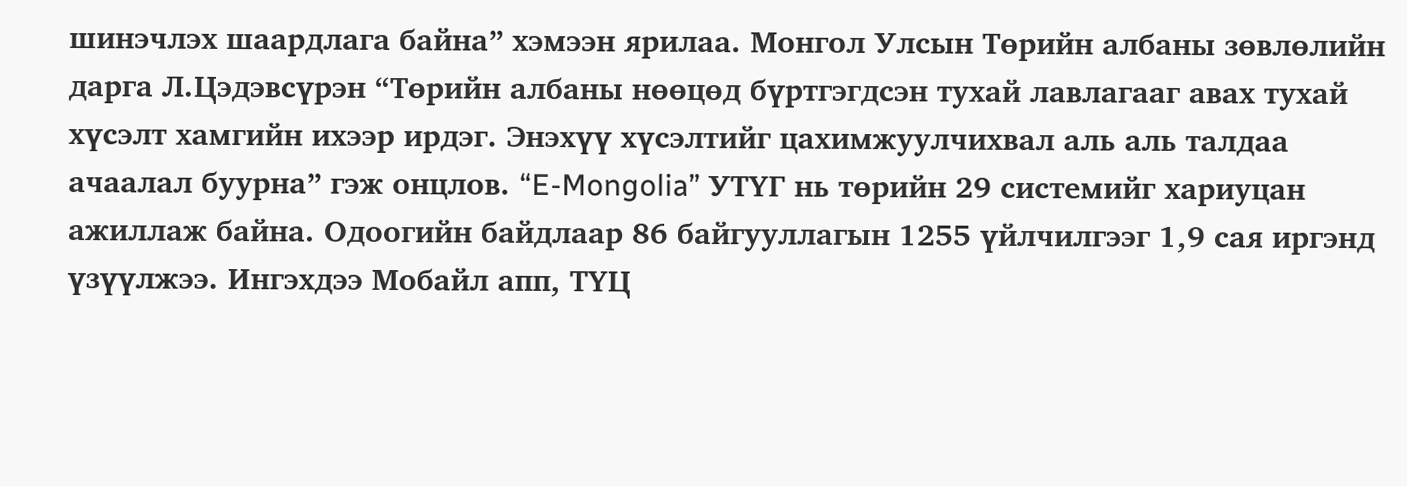шинэчлэх шаардлага байна” хэмээн ярилаа. Монгол Улсын Төрийн албаны зөвлөлийн дарга Л.Цэдэвсүрэн “Төрийн албаны нөөцөд бүртгэгдсэн тухай лавлагааг авах тухай хүсэлт хамгийн ихээр ирдэг. Энэхүү хүсэлтийг цахимжуулчихвал аль аль талдаа ачаалал буурна” гэж онцлов. “E-Mongolia” УТҮГ нь төрийн 29 системийг хариуцан ажиллаж байна. Одоогийн байдлаар 86 байгууллагын 1255 үйлчилгээг 1,9 сая иргэнд үзүүлжээ. Ингэхдээ Мобайл апп, ТҮЦ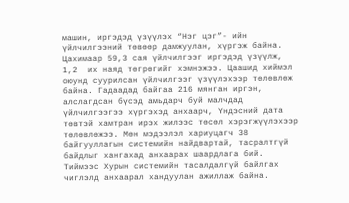машин, иргэдэд үзүүлэх “Нэг цэг”- ийн үйлчилгээний төвөөр дамжуулан, хүргэж байна. Цахимаар 59,3 сая үйлчилгээг иргэдэд үзүүлж, 1,2  их наяд төгрөгийг хэмнэжээ. Цаашид хиймэл оюунд суурилсан үйлчилгээг үзүүлэхээр төлөвлөж байна. Гадаадад байгаа 216 мянган иргэн, алслагдсан бүсэд амьдарч буй малчдад үйлчилгээгээ хүргэхэд анхаарч, Үндэсний дата төвтэй хамтран ирэх жилээс төсөл хэрэгжүүлэхээр төлөвлөжээ. Мөн мэдээлэл хариуцагч 38 байгууллагын системийн найдвартай, тасралтгүй байдлыг хангахад анхаарах шаардлага бий. Тиймээс Хурын системийн тасалдалгүй байлгах чиглэлд анхаарал хандуулан ажиллаж байна.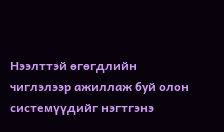Нээлттэй өгөгдлийн чиглэлээр ажиллаж буй олон системүүдийг нэгтгэнэ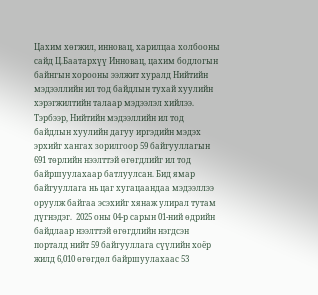Цахим хөгжил, инновац, харилцаа холбооны сайд Ц.Баатархүү Инновац, цахим бодлогын байнгын хорооны ээлжит хуралд Нийтийн мэдээллийн ил тод байдлын тухай хуулийн хэрэгжилтийн талаар мэдээлэл хийлээ.  Тэрбээр, Нийтийн мэдээллийн ил тод байдлын хуулийн дагуу иргэдийн мэдэх эрхийг хангах зорилгоор 59 байгууллагын 691 төрлийн нээлттэй өгөгдлийг ил тод байршуулахаар батлуулсан. Бид ямар байгууллага нь цаг хугацаандаа мэдээллээ оруулж байгаа эсэхийг хянаж улирал тутам дүгнэдэг.  2025 оны 04-р сарын 01-ний өдрийн байдлаар нээлттэй өгөгдлийн нэгдсэн порталд нийт 59 байгууллага сүүлийн хоёр жилд 6,010 өгөгдөл байршуулахаас 53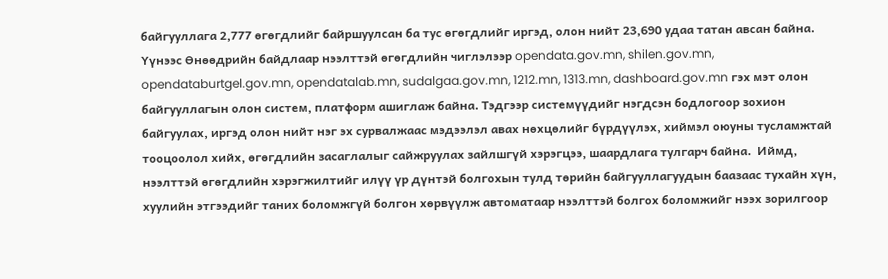байгууллага 2,777 өгөгдлийг байршуулсан ба тус өгөгдлийг иргэд, олон нийт 23,690 удаа татан авсан байна. Үүнээс Өнөөдрийн байдлаар нээлттэй өгөгдлийн чиглэлээр opendata.gov.mn, shilen.gov.mn, opendataburtgel.gov.mn, opendatalab.mn, sudalgaa.gov.mn, 1212.mn, 1313.mn, dashboard.gov.mn гэх мэт олон байгууллагын олон систем, платформ ашиглаж байна. Тэдгээр системүүдийг нэгдсэн бодлогоор зохион байгуулах, иргэд олон нийт нэг эх сурвалжаас мэдээлэл авах нөхцөлийг бүрдүүлэх, хиймэл оюуны тусламжтай тооцоолол хийх, өгөгдлийн засаглалыг сайжруулах зайлшгүй хэрэгцээ, шаардлага тулгарч байна.  Иймд, нээлттэй өгөгдлийн хэрэгжилтийг илүү үр дүнтэй болгохын тулд төрийн байгууллагуудын баазаас тухайн хүн, хуулийн этгээдийг таних боломжгүй болгон хөрвүүлж автоматаар нээлттэй болгох боломжийг нээх зорилгоор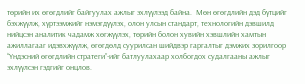төрийн их өгөгдлийг байгуулах ажлыг эхлүүлээд байна.  Мөн өгөгдлийн дэд бүтцийг бэхжүүлж, хүртээмжийг нэмэгдүүлэх, олон улсын стандарт, технологийн дэвшилд нийцсэн аналитик чадамж хөгжүүлэх, төрийн болон хувийн хэвшлийн хамтын ажиллагааг идэвхжүүлж, өгөгдөлд суурилсан шийдвэр гаргалтыг дэмжих зорилгоор “Үндэсний өгөгдлийн стратеги”-ийг батлуулахаар холбогдох судалгааны ажлыг эхлүүлсэн гэдгийг онцлов.